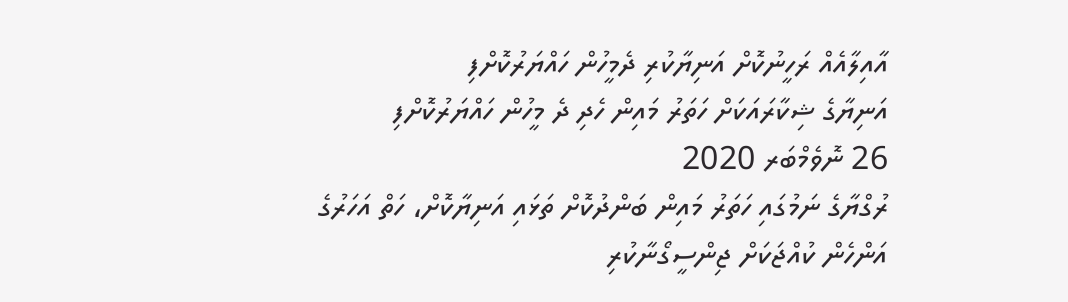އާއިލާއެއް ރަހީނުކޮށް އަނިޔާކުރި ދެމީހުން ހައްޔަރުކޮށްފި
އަނިޔާގެ ޝިކާރައަކަށް ހަތަރު މައިން ހެދި ދެ މީހުން ހައްޔަރުކޮށްފި
26 ނޮވެމްބަރ 2020
ރުގްޔާގެ ނަމުގައި ހަތަރު މައިން ބަންދުކޮށް ތަޅައި އަނިޔާކޮށް، ހަތް އަހަރުގެ އަންހެން ކުއްޖަކަށް ޖިންސީގޯނާކުރި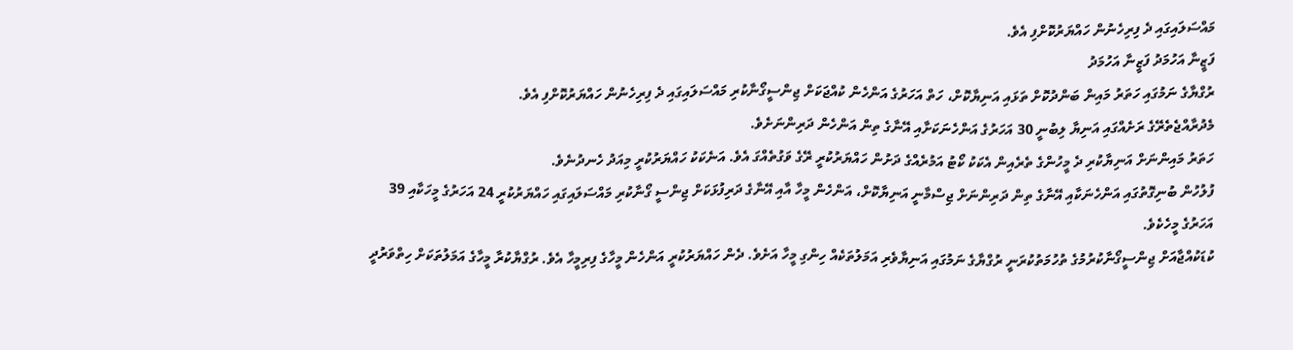މައްސަލައިގައި ދެ ފިރިހެނުން ހައްޔަރުކޮށްފި އެވެ.
ފަޒީނާ އަހުމަދު ފަޒީނާ އަހުމަދު
ރުގްޔާގެ ނަމުގައި ހަތަރު މައިން ބަންދުކޮށް ތަޅައި އަނިޔާކޮށް، ހަތް އަހަރުގެ އަންހެން ކުއްޖަކަށް ޖިންސީގޯނާކުރި މައްސަލައިގައި ދެ ފިރިހެނުން ހައްޔަރުކޮށްފި އެވެ.
މެދުރާއްޖެތެރޭގެ ރަށެއްގައި އަނިޔާ ލިބުނީ 30 އަހަރުގެ އަންހެނަކަށާއި އޭނާގެ ތިން އަންހެން ދަރިންނަށެވެ.
ހަތަރު މައިންނަށް އަނިޔާކުރި ދެ މީހުންގެ ތެރެއިން އެކަކު ކޯޓު އަމުރެއްގެ ދަށުން ހައްޔަރުކުރީ ރޭގެ ވަގުތެއްގަ އެވެ. އަނެކަކު ހައްޔަރުކުރީ މިއަދު ހެނދުނެވެ.
ފުލުހުން ބުނިގޮތުގައި އަންހެނަކާއި އޭނާގެ ތިން ދަރިންނަށް ޖިސްމާނީ އަނިޔާކޮށް، އަންހެން މީހާ އާއި އޭނާގެ ދަރިފުޅަކަށް ޖިންސީ ގޯނާކުރި މައްސަލައިގައި ހައްޔަރުކުރީ 24 އަހަރުގެ މީހަކާއި 39 އަހަރުގެ މީހެކެވެ.
ކުޑަކުއްޖާއަށް ޖިންސީގޯނާކުރުމުގެ ތުހުމަތުކުރަނީ ރުގްޔާގެ ނަމުގައި އަނިޔާވެރި އަމަލުތަކެއް ހިންގި މީހާ އަށެވެ. ދެން ހައްޔަރުކުރީ އަންހެން މީހާގެ ފިރިމީހާ އެވެ. ރުގްޔާކުރާ މީހާގެ އަމަލުތަކަށް ހިތްވަރުދީ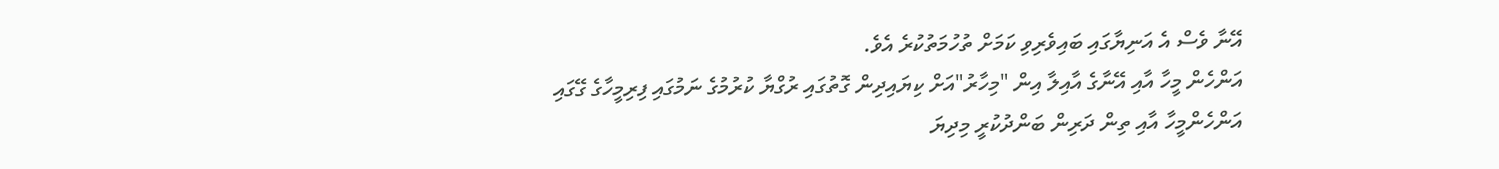އޭނާ ވެސް އެ އަނިޔާގައި ބައިވެރިވި ކަމަށް ތުހުމަތުކުރެ އެވެ.
އަންހެން މީހާ އާއި އޭނާގެ އާއިލާ އިން "މިހާރު"އަށް ކިޔައިދިން ގޮތުގައި ރުގްޔާ ކުރުމުގެ ނަމުގައި ފިރިމީހާގެ ގޭގައި އަންހެންމީހާ އާއި ތިން ދަރިން ބަންދުކުރީ މިދިޔަ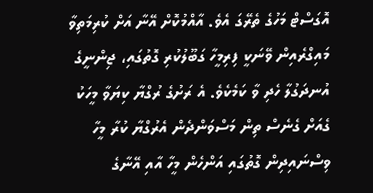އޮގަސްޓް މަހުގެ ތެރޭގަ އެވެ. އާއްމުކޮށް އޭނާ އަށް ކުރިމަތިވާ މައިގްރެއިން ވޭނަކީ ފިރިމީހާ ގަބޫލުކުރި ގޮތުގައި، ޖިންނީގެ އުނދަގުލާ ހެދި ވާ ކަމެކެވެ. އެ ރަށުގެ ރުގްޔާ ކިޔަވާ މީހަކު ގެއަށް ގެނެސް ތިން މަސްވަންދެން އެރުގްޔާ ކުރާ މީހާ ވިސްނައިދިން ގޮތުގައި އަންހެން މީހާ އާއި އޭނާގެ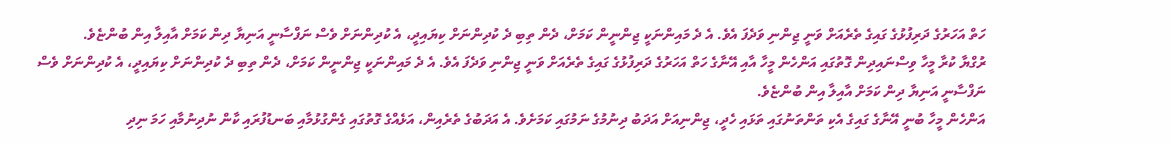ހަތް އަހަރުގެ ދަރިފުޅުގެ ގައިގެ ތެރެއަށް ވަނީ ޖިންނި ވަދެފަ އެވެ. އެ ދެ މައިންނަކީ ޖިންނީން ކަމަށް، ދެން ތިބި ދެ ކުދިންނަށް ކިޔައިދީ، އެ ކުދިންނަށް ވެސް ނަފްސާނީ އަނިޔާ ދިން ކަމަށް އާއިލާ އިން ބުންޏެވެ.
ރުގްޔާ ކުރާ މީހާ ވިސްނައިދިން ގޮތުގައި އަންހެން މީހާ އާއި އޭނާގެ ހަތް އަހަރުގެ ދަރިފުޅުގެ ގައިގެ ތެރެއަށް ވަނީ ޖިންނި ވަދެފަ އެވެ. އެ ދެ މައިންނަކީ ޖިންނީން ކަމަށް، ދެން ތިބި ދެ ކުދިންނަށް ކިޔައިދީ، އެ ކުދިންނަށް ވެސް ނަފްސާނީ އަނިޔާ ދިން ކަމަށް އާއިލާ އިން ބުންޏެވެ.
އަންހެން މީހާ ބުނީ އޭނާގެ ގައިގެ އެކި ތަންތަނުގައި ތަޅައި ހެދީ، ޖިންނިއަށް އަދަބު ދިނުމުގެ ނަމުގައި ކަމަށެވެ. އެ އަދަބުގެ ތެރެއިން، އަޅެއްގެ ގޮތުގައި ގެންގުޅުމާއި ބަނޑުފުރައި ކާން ނުދިނުމާއި ހަމަ ނިދި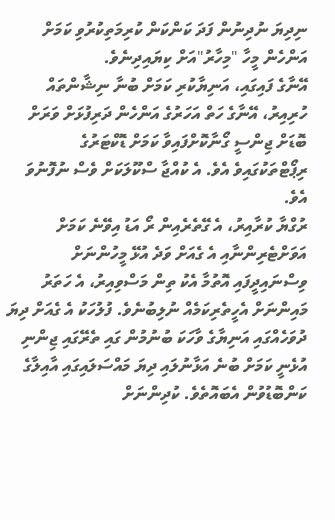ނިދިޔަ ނުދިނުން ފަދަ ކަންކަން ކުރިމަތިކުރުވި ކަމަށް އަންހެން މީހާ "މިހާރު"އަށް ކިޔައިދިނެވެ.
އޭނާގެ ފައިގައި، އަނިޔާކުރި ކަމަށް ބުނާ ނިޝާންތައް ހުރިއިރު، އޭނާގެ ހަތް އަހަރުގެ އަންހެން ދަރިފުޅަށް ވަރަށް ބޮޑަށް ޖިންސީ ގޯނާކޮށްފައިވާ ކަމަށް ޑޮކްޓަރުގެ ރިޕޯޓްތަކުގައިވެ އެވެ. އެ ކުއްޖާ ސްކޫލަކަށް ވެސް ނުފޮނުވަ އެވެ.
ރުގްޔާ ކުރާއިރު، އެ ގޭތެރެއިން ރޯ އަޑު އިވޭނެ ކަމަށް އަވަށްޓެރިންނާއި އެ ގެއަށް ވަދެ އުޅޭ މީހުންނަށް ވިސްނައިދީފައި އޮތުމާ އެކު ތިން މަސްވިއިރު، އެ ހަތަރު މައިންނަށް އެހީތެރިކަމެއް ނުލިބުނެވެ. ފުލުހަކު އެ ގެއަށް ދިޔަ ދުވަހެއްގައި އަނިޔާގެ ވާހަކަ ބުނުމުން ގައި ތެރޭގައި ޖިންނި އުޅެނީ ކަމަށް ބުނެ އަޅާނުލައި ދިޔަ މައްސަލައިގައި އާއިލާގެ ކަންބޮޑުވުން އެބައޮތެވެ. ކުދިންނަށް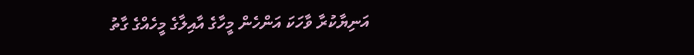އަނިޔާކުރާ ވާހަކަ އަންހެން މީހާގެ އާއިލާގެ މީހެއްގެ ގާތު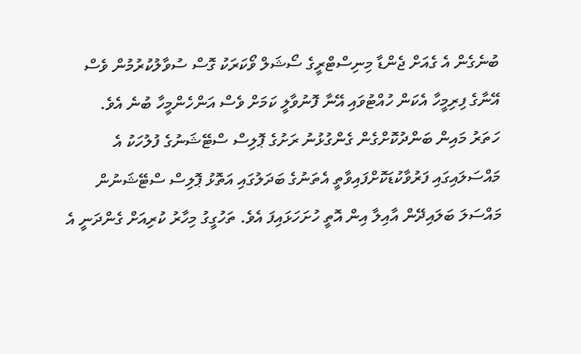ބުނެގެން އެ ގެއަށް ޖެންޑާ މިނިސްޓްރީގެ ސޯޝަލް ވޯކަރަކު ގޮސް ސުވާލުކުރުމުން ވެސް އޭނާގެ ފިރިމީހާ އެކަން ހުއްޓުވައި އޭނާ ފޮނުވާލީ ކަމަށް ވެސް އަންހެންމީހާ ބުނެ އެވެ.
ހަތަރު މައިން ބަންދުކޮށްގެން ގެންގުޅުނު ރަށުގެ ޕޮލިސް ސްޓޭޝަނުގެ ފުލުހަކު އެ މައްސަލައިގައި ފަރުވާކުޑަކޮށްފައިވާތީ އެތަނުގެ ބަދަލުގައި އަތޮޅު ޕޮލިސް ސްޓޭޝަނުން މައްސަލަ ބަލައިދޭން އާއިލާ އިން އޮތީ ހުށަހަޅައިފަ އެވެ. ތަހުގީގު މިހާރު ކުރިއަށް ގެންދަނީ އެ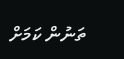ތަނުން ކަމަށް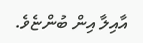އާއިލާ އިން ބުންޏެވެ.